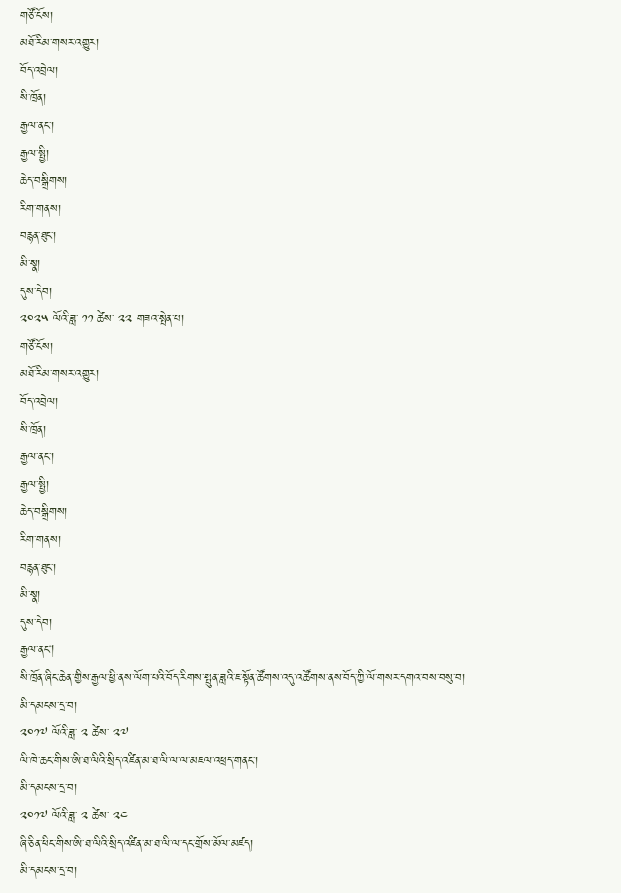གཙོ་ངོས།
མཐོ་རིམ་གསར་འགྱུར།
བོད་འབྲེལ།
སི་ཁྲོན།
རྒྱལ་ནང་།
རྒྱལ་སྤྱི།
ཆེད་བསྒྲིགས།
རིག་གནས།
བརྙན་ཐུང་།
མི་སྣ།
དུས་དེབ།
༢༠༢༥ ལོའི་ཟླ་ ༡༡ ཚེས་ ༢༢ གཟའ་སྤེན་པ།
གཙོ་ངོས།
མཐོ་རིམ་གསར་འགྱུར།
བོད་འབྲེལ།
སི་ཁྲོན།
རྒྱལ་ནང་།
རྒྱལ་སྤྱི།
ཆེད་བསྒྲིགས།
རིག་གནས།
བརྙན་ཐུང་།
མི་སྣ།
དུས་དེབ།
རྒྱལ་ནང།
སི་ཁྲོན་ཞིང་ཆེན་གྱིས་རྒྱལ་ཕྱི་ནས་ལོག་པའི་བོད་རིགས་སྤུན་ཟླའི་ཇ་སྟོན་ཚོགས་འདུ་འཚོགས་ནས་བོད་ཀྱི་ལོ་གསར་དགའ་བས་བསུ་བ།
མི་དམངས་དྲ་བ།
༢༠༡༧ ལོའི་ཟླ་ ༢ ཚེས་ ༢༧
ལི་ཁེ་ཆང་གིས་ཨི་ཐ་ལིའི་སྲིད་འཛིན་མ་ཐ་ལི་ལ་ལ་མཇལ་འཕྲད་གནང་།
མི་དམངས་དྲ་བ།
༢༠༡༧ ལོའི་ཟླ་ ༢ ཚེས་ ༢༤
ཞི་ཅིན་ཕིང་གིས་ཨི་ཐ་ལིའི་སྲིད་འཛིན་མ་ཐ་ལི་ལ་དང་གྲོས་མོལ་མཛད།
མི་དམངས་དྲ་བ།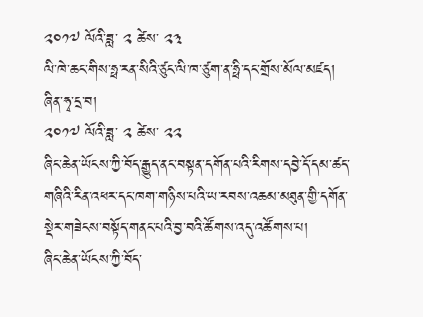༢༠༡༧ ལོའི་ཟླ་ ༢ ཚེས་ ༢༣
ལི་ཁེ་ཆང་གིས་ཧྥ་རན་སིའི་ཙུང་ལི་ཁ་ཙུག་ན་ཧྥི་དང་གྲོས་མོལ་མཛད།
ཞིན་ཧྭ་དྲ་བ།
༢༠༡༧ ལོའི་ཟླ་ ༢ ཚེས་ ༢༢
ཞིང་ཆེན་ཡོངས་ཀྱི་བོད་རྒྱུད་ནང་བསྟན་དགོན་པའི་རིགས་དབྱེ་དོ་དམ་ཚད་གཞིའི་རིན་འཕར་དང་ཁག་གཉིས་པའི་ཡ་རབས་འཆམ་མཐུན་གྱི་དགོན་སྡེར་གཟེངས་བསྟོད་གནང་པའི་བྱ་བའི་ཚོགས་འདུ་འཚོགས་པ།
ཞིང་ཆེན་ཡོངས་ཀྱི་བོད་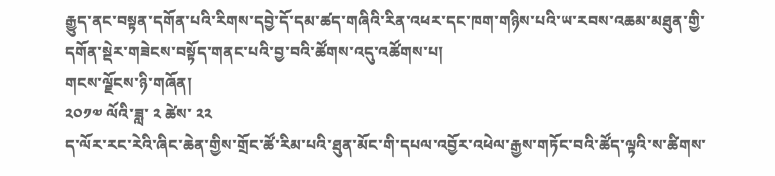རྒྱུད་ནང་བསྟན་དགོན་པའི་རིགས་དབྱེ་དོ་དམ་ཚད་གཞིའི་རིན་འཕར་དང་ཁག་གཉིས་པའི་ཡ་རབས་འཆམ་མཐུན་གྱི་དགོན་སྡེར་གཟེངས་བསྟོད་གནང་པའི་བྱ་བའི་ཚོགས་འདུ་འཚོགས་པ།
གངས་ལྗོངས་ཉི་གཞོན།
༢༠༡༧ ལོའི་ཟླ་ ༢ ཚེས་ ༢༢
ད་ལོར་རང་རེའི་ཞིང་ཆེན་གྱིས་གྲོང་ཚོ་རིམ་པའི་ཐུན་མོང་གི་དཔལ་འབྱོར་འཕེལ་རྒྱས་གཏོང་བའི་ཚོད་ལྟའི་ས་ཚིགས་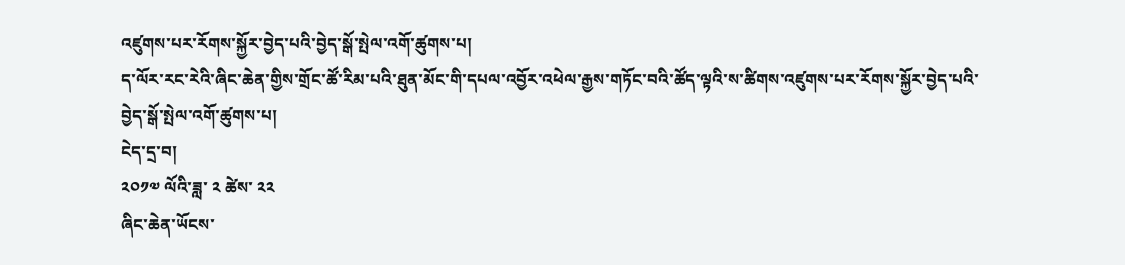འཛུགས་པར་རོགས་སྐྱོར་བྱེད་པའི་བྱེད་སྒོ་སྤེལ་འགོ་ཚུགས་པ།
ད་ལོར་རང་རེའི་ཞིང་ཆེན་གྱིས་གྲོང་ཚོ་རིམ་པའི་ཐུན་མོང་གི་དཔལ་འབྱོར་འཕེལ་རྒྱས་གཏོང་བའི་ཚོད་ལྟའི་ས་ཚིགས་འཛུགས་པར་རོགས་སྐྱོར་བྱེད་པའི་བྱེད་སྒོ་སྤེལ་འགོ་ཚུགས་པ།
ངེད་དྲ་བ།
༢༠༡༧ ལོའི་ཟླ་ ༢ ཚེས་ ༢༢
ཞིང་ཆེན་ཡོངས་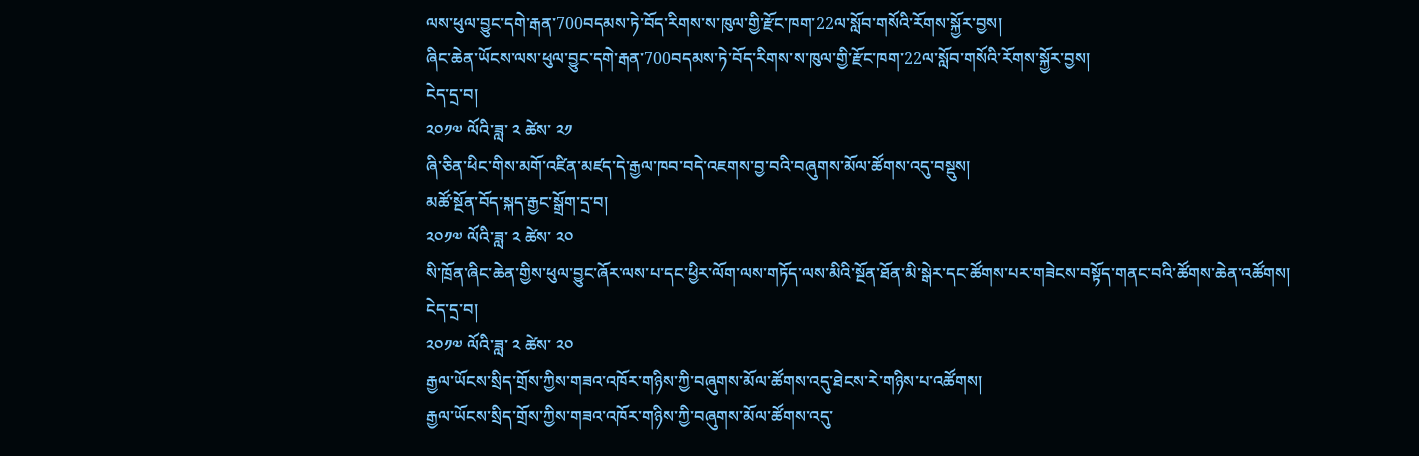ལས་ཕུལ་བྱུང་དགེ་རྒན་700བདམས་ཏེ་བོད་རིགས་ས་ཁུལ་གྱི་རྫོང་ཁག་22ལ་སློབ་གསོའི་རོགས་སྐྱོར་བྱས།
ཞིང་ཆེན་ཡོངས་ལས་ཕུལ་བྱུང་དགེ་རྒན་700བདམས་ཏེ་བོད་རིགས་ས་ཁུལ་གྱི་རྫོང་ཁག་22ལ་སློབ་གསོའི་རོགས་སྐྱོར་བྱས།
ངེད་དྲ་བ།
༢༠༡༧ ལོའི་ཟླ་ ༢ ཚེས་ ༢༡
ཞི་ཅིན་ཕིང་གིས་མགོ་འཛིན་མཛད་དེ་རྒྱལ་ཁབ་བདེ་འཇགས་བྱ་བའི་བཞུགས་མོལ་ཚོགས་འདུ་བསྡུས།
མཚོ་སྔོན་བོད་སྐད་རྒྱང་སྒྲོག་དྲ་བ།
༢༠༡༧ ལོའི་ཟླ་ ༢ ཚེས་ ༢༠
སི་ཁྲོན་ཞིང་ཆེན་གྱིས་ཕུལ་བྱུང་ཞོར་ལས་པ་དང་ཕྱིར་ལོག་ལས་གཏོད་ལས་མིའི་སྔོན་ཐོན་མི་སྒེར་དང་ཚོགས་པར་གཟེངས་བསྟོད་གནང་བའི་ཚོགས་ཆེན་འཚོགས།
ངེད་དྲ་བ།
༢༠༡༧ ལོའི་ཟླ་ ༢ ཚེས་ ༢༠
རྒྱལ་ཡོངས་སྲིད་གྲོས་ཀྱིས་གཟའ་འཁོར་གཉིས་ཀྱི་བཞུགས་མོལ་ཚོགས་འདུ་ཐེངས་རེ་གཉིས་པ་འཚོགས།
རྒྱལ་ཡོངས་སྲིད་གྲོས་ཀྱིས་གཟའ་འཁོར་གཉིས་ཀྱི་བཞུགས་མོལ་ཚོགས་འདུ་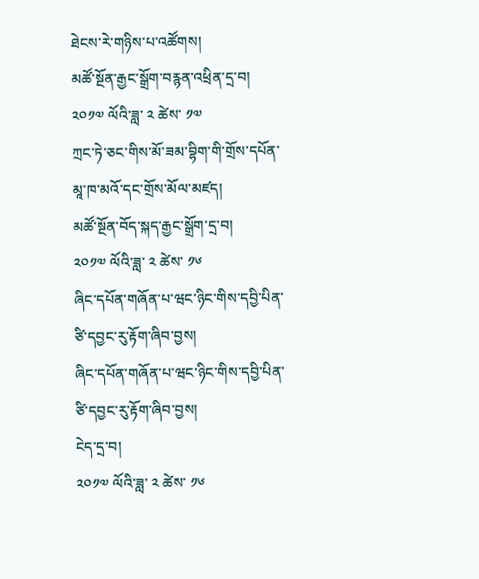ཐེངས་རེ་གཉིས་པ་འཚོགས།
མཚོ་སྔོན་རྒྱང་སྒྲོག་བརྙན་འཕྲིན་དྲ་བ།
༢༠༡༧ ལོའི་ཟླ་ ༢ ཚེས་ ༡༧
ཀྲང་ཏེ་ཅང་གིས་མོ་ཟམ་བྷིག་གི་གྲོས་དཔོན་མཱ་ཁ་མའོ་དང་གྲོས་མོལ་མཛད།
མཚོ་སྔོན་བོད་སྐད་རྒྱང་སྒྲོག་དྲ་བ།
༢༠༡༧ ལོའི་ཟླ་ ༢ ཚེས་ ༡༦
ཞིང་དཔོན་གཞོན་པ་ཝང་ཉིང་གིས་དབྱི་པིན་ཙི་དབྱང་རུ་རྟོག་ཞིབ་བྱས།
ཞིང་དཔོན་གཞོན་པ་ཝང་ཉིང་གིས་དབྱི་པིན་ཙི་དབྱང་རུ་རྟོག་ཞིབ་བྱས།
ངེད་དྲ་བ།
༢༠༡༧ ལོའི་ཟླ་ ༢ ཚེས་ ༡༦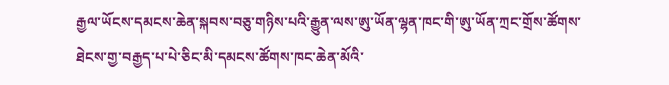རྒྱལ་ཡོངས་དམངས་ཆེན་སྐབས་བཅུ་གཉིས་པའི་རྒྱུན་ལས་ཨུ་ཡོན་ལྷན་ཁང་གི་ཨུ་ཡོན་ཀྲང་གྲོས་ཚོགས་ཐེངས་གྱ་བརྒྱད་པ་པེ་ཅིང་མི་དམངས་ཚོགས་ཁང་ཆེན་མོའི་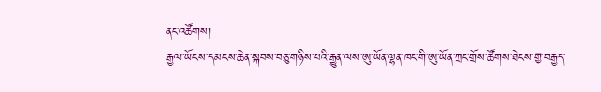ནང་འཚོགས།
རྒྱལ་ཡོངས་དམངས་ཆེན་སྐབས་བཅུ་གཉིས་པའི་རྒྱུན་ལས་ཨུ་ཡོན་ལྷན་ཁང་གི་ཨུ་ཡོན་ཀྲང་གྲོས་ཚོགས་ཐེངས་གྱ་བརྒྱད་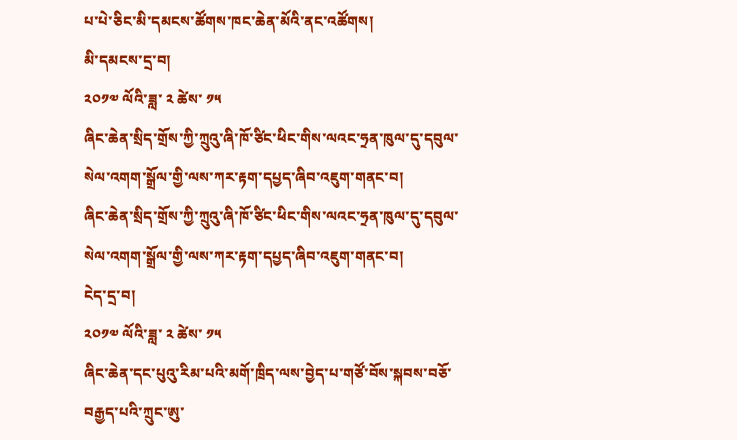པ་པེ་ཅིང་མི་དམངས་ཚོགས་ཁང་ཆེན་མོའི་ནང་འཚོགས།
མི་དམངས་དྲ་བ།
༢༠༡༧ ལོའི་ཟླ་ ༢ ཚེས་ ༡༥
ཞིང་ཆེན་སྲིད་གྲོས་ཀྱི་ཀྲུའུ་ཞི་ཁོ་ཙིང་ཕིང་གིས་ལའང་ཧྲན་ཁུལ་དུ་དབུལ་སེལ་འགག་སྒྲོལ་གྱི་ལས་ཀར་རྟག་དཔྱད་ཞིབ་འཇུག་གནང་བ།
ཞིང་ཆེན་སྲིད་གྲོས་ཀྱི་ཀྲུའུ་ཞི་ཁོ་ཙིང་ཕིང་གིས་ལའང་ཧྲན་ཁུལ་དུ་དབུལ་སེལ་འགག་སྒྲོལ་གྱི་ལས་ཀར་རྟག་དཔྱད་ཞིབ་འཇུག་གནང་བ།
ངེད་དྲ་བ།
༢༠༡༧ ལོའི་ཟླ་ ༢ ཚེས་ ༡༥
ཞིང་ཆེན་དང་པུའུ་རིམ་པའི་མགོ་ཁྲིད་ལས་བྱེད་པ་གཙོ་བོས་སྐབས་བཅོ་བརྒྱད་པའི་ཀྲུང་ཨུ་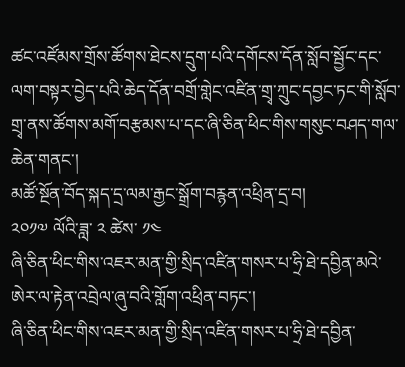ཚང་འཛོམས་གྲོས་ཚོགས་ཐེངས་དྲུག་པའི་དགོངས་དོན་སློབ་སྦྱོང་དང་ལག་བསྟར་བྱེད་པའི་ཆེད་དོན་བགྲོ་གླེང་འཛིན་གྲྭ་ཀྲུང་དབྱང་ཏང་གི་སློབ་གྲྭ་ནས་ཚོགས་མགོ་བརྩམས་པ་དང་ཞི་ཅིན་ཕིང་གིས་གསུང་བཤད་གལ་ཆེན་གནང་།
མཚོ་སྔོན་བོད་སྐད་དྲ་ལམ་རྒྱང་སྒྲོག་བརྙན་འཕྲིན་དྲ་བ།
༢༠༡༧ ལོའི་ཟླ་ ༢ ཚེས་ ༡༤
ཞི་ཅིན་ཕིང་གིས་འཇར་མན་གྱི་སྲིད་འཛིན་གསར་པ་ཧྲི་ཐེ་དབྱིན་མའེ་ཨེར་ལ་རྟེན་འབྲེལ་ཞུ་བའི་གློག་འཕྲིན་བཏང་།
ཞི་ཅིན་ཕིང་གིས་འཇར་མན་གྱི་སྲིད་འཛིན་གསར་པ་ཧྲི་ཐེ་དབྱིན་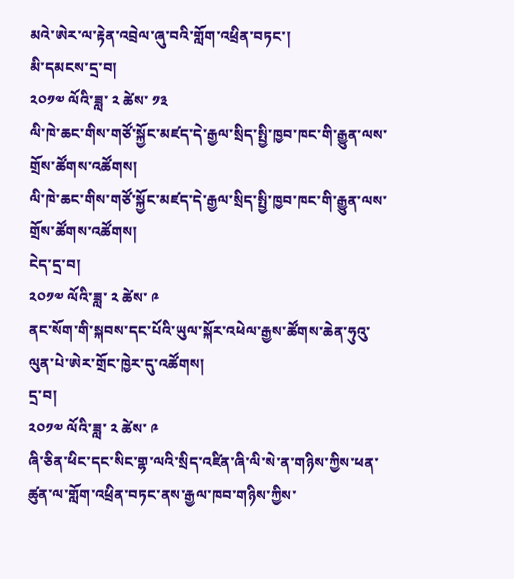མའེ་ཨེར་ལ་རྟེན་འབྲེལ་ཞུ་བའི་གློག་འཕྲིན་བཏང་།
མི་དམངས་དྲ་བ།
༢༠༡༧ ལོའི་ཟླ་ ༢ ཚེས་ ༡༣
ལི་ཁེ་ཆང་གིས་གཙོ་སྐྱོང་མཛད་དེ་རྒྱལ་སྲིད་སྤྱི་ཁྱབ་ཁང་གི་རྒྱུན་ལས་གྲོས་ཚོགས་འཚོགས།
ལི་ཁེ་ཆང་གིས་གཙོ་སྐྱོང་མཛད་དེ་རྒྱལ་སྲིད་སྤྱི་ཁྱབ་ཁང་གི་རྒྱུན་ལས་གྲོས་ཚོགས་འཚོགས།
ངེད་དྲ་བ།
༢༠༡༧ ལོའི་ཟླ་ ༢ ཚེས་ ༩
ནང་སོག་གི་སྐབས་དང་པོའི་ཡུལ་སྐོར་འཕེལ་རྒྱས་ཚོགས་ཆེན་ཧུའུ་ལུན་པེ་ཨེར་གྲོང་ཁྱེར་དུ་འཚོགས།
དྲ་བ།
༢༠༡༧ ལོའི་ཟླ་ ༢ ཚེས་ ༩
ཞི་ཅིན་ཕིང་དང་སིང་གྷ་ལའི་སྲིད་འཛིན་ཞི་ལི་སེ་ན་གཉིས་ཀྱིས་ཕན་ཚུན་ལ་གློག་འཕྲིན་བཏང་ནས་རྒྱལ་ཁབ་གཉིས་ཀྱིས་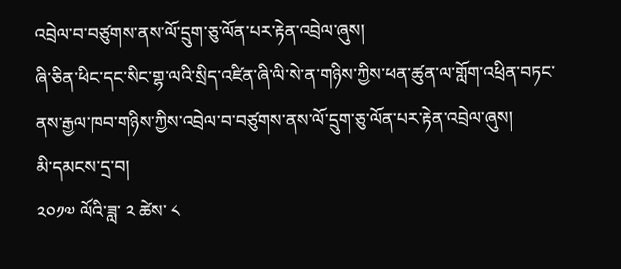འབྲེལ་བ་བཙུགས་ནས་ལོ་དྲུག་ཅུ་ལོན་པར་རྟེན་འབྲེལ་ཞུས།
ཞི་ཅིན་ཕིང་དང་སིང་གྷ་ལའི་སྲིད་འཛིན་ཞི་ལི་སེ་ན་གཉིས་ཀྱིས་ཕན་ཚུན་ལ་གློག་འཕྲིན་བཏང་ནས་རྒྱལ་ཁབ་གཉིས་ཀྱིས་འབྲེལ་བ་བཙུགས་ནས་ལོ་དྲུག་ཅུ་ལོན་པར་རྟེན་འབྲེལ་ཞུས།
མི་དམངས་དྲ་བ།
༢༠༡༧ ལོའི་ཟླ་ ༢ ཚེས་ ༨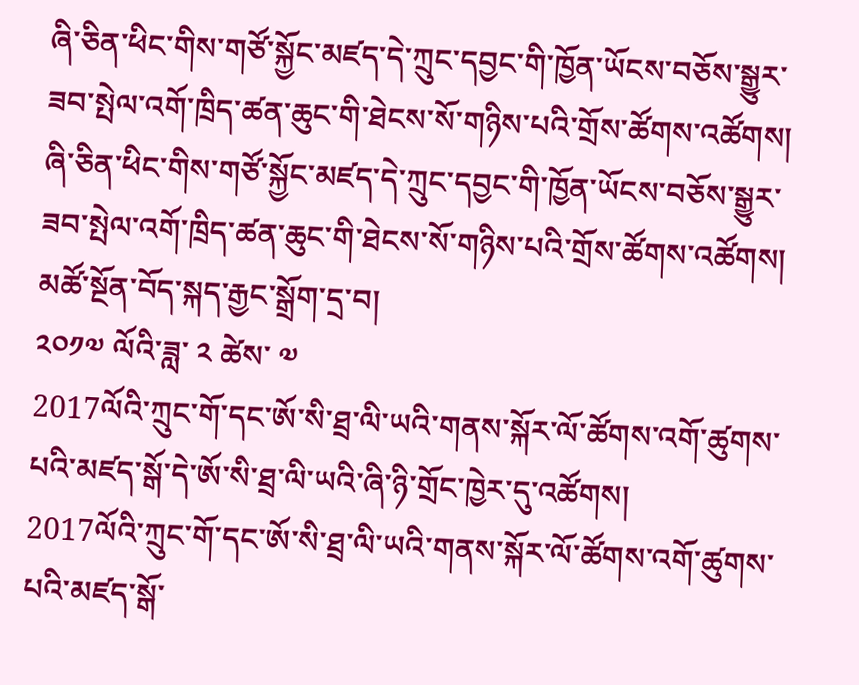ཞི་ཅིན་ཕིང་གིས་གཙོ་སྐྱོང་མཛད་དེ་ཀྲུང་དབྱང་གི་ཁྱོན་ཡོངས་བཅོས་སྒྱུར་ཟབ་སྤེལ་འགོ་ཁྲིད་ཚན་ཆུང་གི་ཐེངས་སོ་གཉིས་པའི་གྲོས་ཚོགས་འཚོགས།
ཞི་ཅིན་ཕིང་གིས་གཙོ་སྐྱོང་མཛད་དེ་ཀྲུང་དབྱང་གི་ཁྱོན་ཡོངས་བཅོས་སྒྱུར་ཟབ་སྤེལ་འགོ་ཁྲིད་ཚན་ཆུང་གི་ཐེངས་སོ་གཉིས་པའི་གྲོས་ཚོགས་འཚོགས།
མཚོ་སྔོན་བོད་སྐད་རྒྱང་སྒྲོག་དྲ་བ།
༢༠༡༧ ལོའི་ཟླ་ ༢ ཚེས་ ༧
2017ལོའི་ཀྲུང་གོ་དང་ཨོ་སི་ཐྲ་ལི་ཡའི་གནས་སྐོར་ལོ་ཚོགས་འགོ་ཚུགས་པའི་མཛད་སྒོ་དེ་ཨོ་སི་ཐྲ་ལི་ཡའི་ཞི་ཉི་གྲོང་ཁྱེར་དུ་འཚོགས།
2017ལོའི་ཀྲུང་གོ་དང་ཨོ་སི་ཐྲ་ལི་ཡའི་གནས་སྐོར་ལོ་ཚོགས་འགོ་ཚུགས་པའི་མཛད་སྒོ་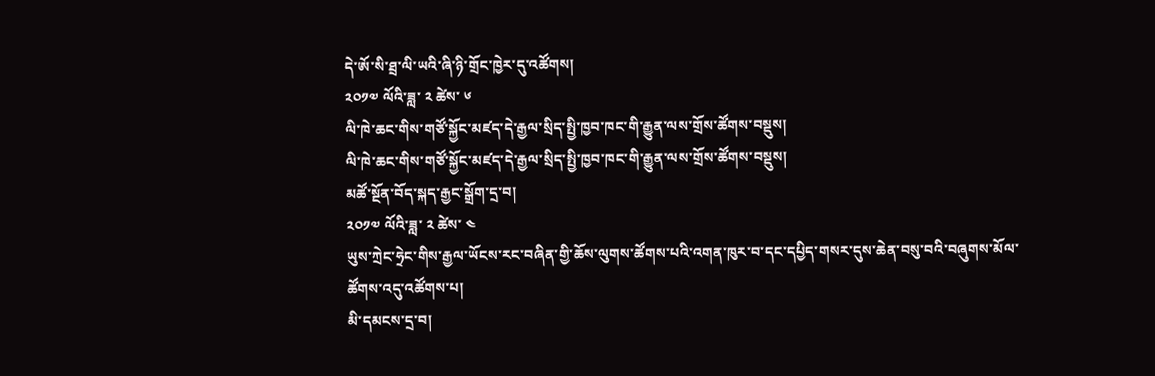དེ་ཨོ་སི་ཐྲ་ལི་ཡའི་ཞི་ཉི་གྲོང་ཁྱེར་དུ་འཚོགས།
༢༠༡༧ ལོའི་ཟླ་ ༢ ཚེས་ ༦
ལི་ཁེ་ཆང་གིས་གཙོ་སྐྱོང་མཛད་དེ་རྒྱལ་སྲིད་སྤྱི་ཁྱབ་ཁང་གི་རྒྱུན་ལས་གྲོས་ཚོགས་བསྡུས།
ལི་ཁེ་ཆང་གིས་གཙོ་སྐྱོང་མཛད་དེ་རྒྱལ་སྲིད་སྤྱི་ཁྱབ་ཁང་གི་རྒྱུན་ལས་གྲོས་ཚོགས་བསྡུས།
མཚོ་སྔོན་བོད་སྐད་རྒྱང་སྒྲོག་དྲ་བ།
༢༠༡༧ ལོའི་ཟླ་ ༢ ཚེས་ ༤
ཡུས་ཀྲེང་ཧྲེང་གིས་རྒྱལ་ཡོངས་རང་བཞིན་གྱི་ཆོས་ལུགས་ཚོགས་པའི་འགན་ཁུར་བ་དང་དཔྱིད་གསར་དུས་ཆེན་བསུ་བའི་བཞུགས་མོལ་ཚོགས་འདུ་འཚོགས་པ།
མི་དམངས་དྲ་བ།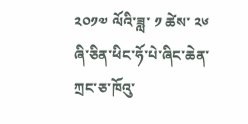༢༠༡༧ ལོའི་ཟླ་ ༡ ཚེས་ ༢༦
ཞི་ཅིན་ཕིང་ཧོ་པེ་ཞིང་ཆེན་ཀྲང་ཅ་ཁོའུ་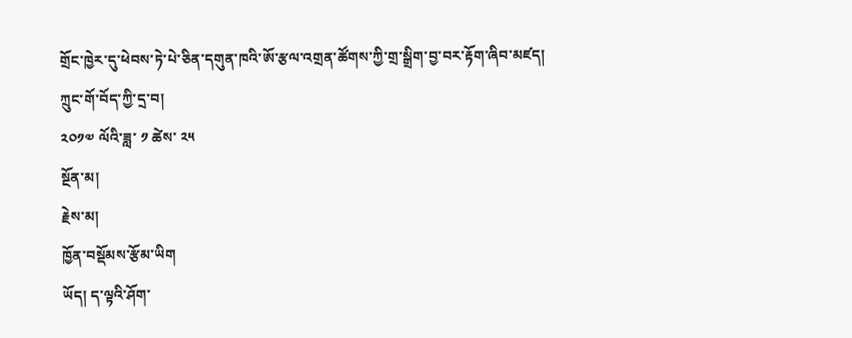གྲོང་ཁྱེར་དུ་ཕེབས་ཏེ་པེ་ཅིན་དགུན་ཁའི་ཨོ་རྩལ་འགྲན་ཚོགས་ཀྱི་གྲ་སྒྲིག་བྱ་བར་རྟོག་ཞིབ་མཛད།
ཀྲུང་གོ་བོད་ཀྱི་དྲ་བ།
༢༠༡༧ ལོའི་ཟླ་ ༡ ཚེས་ ༢༥
སྔོན་མ།
རྗེས་མ།
ཁྱོན་བསྡོམས་རྩོམ་ཡིག
ཡོད། ད་ལྟའི་ཤོག་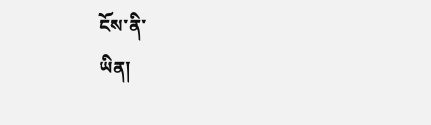ངོས་ནི་
ཡིན།